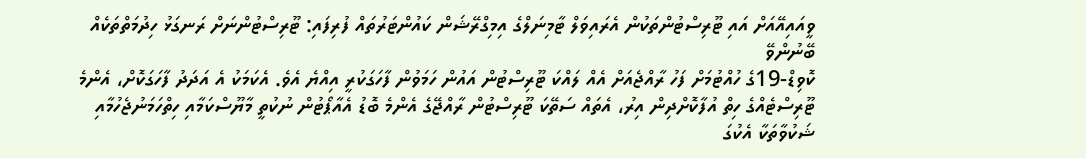ވީއައިއޭއަށް އައި ޓޫރިސްޓުންތަކުން އެރައިވަލް ޓާމިނަލްގެ އިމިގްރޭޝަން ކައުންޓަރުތައް ފުރިފައި: ޓޫރިސްޓުންނަށް ރަނގަޅު ހިދުމަތްތަކެއް ބޭނުންވޭ
ކޮވިޑް-19ގެ ހުއްޓުމަށް ފަހު ރާއްޖެއަށް އެއް ލައްކަ ޓޫރިސްޓުން އައުން ހަމަވުން ފާހަގަކުރީ އިއްޔެ އެވެ. އެކަމަކު އެ އަދަދު ފާހަގަކޮށް، އެންމެ ޓޫރިސްޓެއްގެ ހިތް އުފާކޮށްދިން އިރު، އެތައް ސަތޭކަ ޓޫރިސްޓުން ރާއްޖޭގެ އެންމެ ބޮޑު އެއާޕޯޓުން ނުކުތީ މާޔޫސްކަމާއި ހިތްހަމަނުޖެހުމާއި ޝަކުވާތަކާ އެކުގަ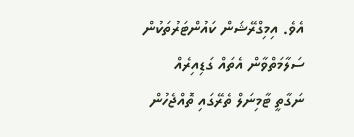އެވެ. އިމިގްރޭޝަން ކައުންޓަރުތަކުން ސަލާމަތްވާން އެތައް ގަޑިއިރެއް ނަގާތީ ޓާމިނަލް ތެރޭގައި ތޮއްޖެހުން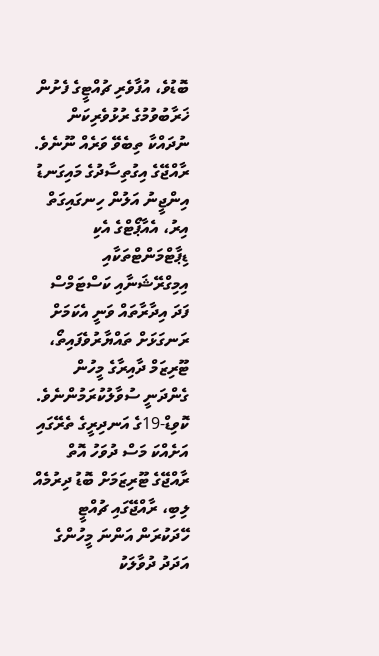ބޮޑުވެ، އުފާވެރި ޗުއްޓީގެ ފެށުން ޚަރާބުވުމުގެ ރުޅުވެރިކަން ނުދައްކާ ތިބެވޭ ވަރެއް ނޫނެވެ.
ރާއްޖޭގެ އިގުތިސާދުގެ މައިގަނޑު އިންޖީނު އަލުން ހިނގައިގަތް އިރު، އެއާޕޯޓްގެ އެކި ޑިޕާޓްމަންޓްތަކާއި އިމިގްރޭޝަނާއި ކަސްޓަމްސް ފަދަ އިދާރާތައް ވަނީ އެކަމަށް ރަނގަޅަށް ތައްޔާރުވެފައިތޯ، ޓޫރިޒަމް ދާއިރާގެ މީހުން ގެންދަނީ ސުވާލުކުރަމުންނެވެ. ކޮވިޑް-19ގެ އަނދިރީގެ ތެރޭގައި އަށެއްކަ މަސް ދުވަހު އޮތް ރާއްޖޭގެ ޓޫރިޒަމަށް ބޮޑު ދިރުމެއް ލިބި، ރާއްޖޭގައި ޗުއްޓީ ހޭދަކުރަން އަންނަ މީހުންގެ އަދަދު ދުވާލަކު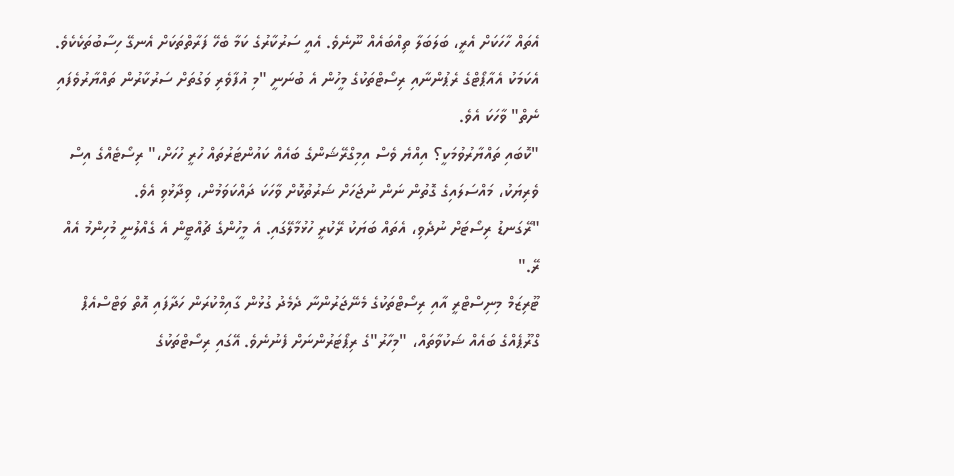އެތައް ހާހަކަށް އެރީ، ބަލަބަލާ ތިއްބައެއް ނޫނެވެ. އެއީ ސަރުކާރުގެ ކަމާ ބެހޭ ފަރާތްތަކަށް އެނގޭ ހިސާބުތަކެކެވެ.
އެކަމަކު އެއާޕޯޓްގެ ރެޕުންނާއި ރިސޯޓްތަކުގެ މީހުން އެ ބުނަނީ "މި އުފާވެރި ވަގުތަށް ސަރުކާރުން ތައްޔާރުވެފައި ނެތް" ވާހަކަ އެވެ.
"ކޮބައި ތައްޔާރުވުމަކީ؟ އިއްޔެ ވެސް އިމިގްރޭޝަންގެ ބައެއް ކައުންޓަރުތައް ހުރީ ހުހަށް،" ރިސޯޓެއްގެ އިސް ވެރިޔަކު، މައްސަލައިގެ ގޮތުން ނަން ނުޖަހަށް ޝަރުތުކޮށް ވާހަކަ ދައްކަވަމުން، ވިދާޅުވި އެވެ.
"ރޭގަނޑު ރިސޯޓަށް ނުދެވި، އެތައް ބަޔަކު ރޭކުރީ ހުޅުމާލޭގައި. އެ މީހުންގެ ޗުއްޓީން އެ ގެއްލުނީ މުހިންމު އެއް ރޭ."
ޓޫރިޒަމް މިނިސްޓްރީ އާއި ރިސޯޓްތަކުގެ މެނޭޖަރުންނާ ދެމެދު ގުޅުން ގާއިމްކުރަން ހަދާފައި އޮތް ވަޓްސްއެޕް ގްރޫޕެއްގެ ބައެއް ޝަކުވާތައް، "މިހާރު"ގެ ރިޕޯޓަރުންނަށް ފެނުނެވެ. އޭގައި ރިސޯޓްތަކުގެ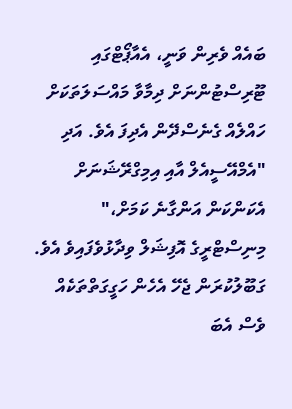ބައެއް ވެރިން ވަނީ، އެއާޕޯޓްގައި ޓޫރިސްޓުންނަށް ދިމާވާ މައްސަލަތަކަށް ހައްލެއް ގެނެސްދޭން އެދިފަ އެވެ. އަދި "އެމްއޭސީއެލް އާއި އިމިގްރޭޝަނަށް އެކަންކަން އަންގާނެ ކަމަށް،" މިނިސްޓްރީގެ އޮފިޝަލް ވިދާޅުވެފައިވެ އެވެ.
ގަބޫލުކުރަން ޖެހޭ އެހެން ހަގީގަތްތަކެއް ވެސް އެބަ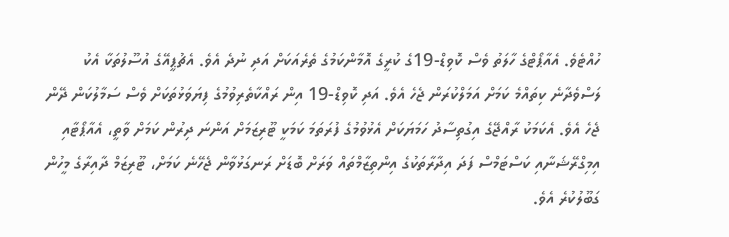ހުއްޓެވެ. އެއާޕޯޓްގެ ހާލަތު ވެސް ކޮވިޑް-19ގެ ކުރީގެ އޮމާންކަމުގެ ތެރެއަކަށް އަދި ނުދެ އެވެ. އެޗުޕީއޭގެ އުސޫލުތަކާ އެކު ލަސްވެދާނެ ކިތައްމެ ކަމަށް އަމަލްކުރަން ޖެހެ އެވެ. އަދި ކޮވިޑް-19 އިން ރައްކާތެރިވުމުގެ ފިޔަވަޅުތަކަށް ވެސް ސަމާލުކަން ދޭން ޖެހެ އެވެ. އެކަމަކު ރާއްޖޭގެ އިގުތިސާދު ހަމަޔަކަށް އެޅުވުމުގެ ފުރަތަމަ ކަމަކީ ޓޫރިޒަމަށް އަންނަ ދިރުން ކަމަށް ވާތީ، އެއާޕޯޓާއި އިމިގްރޭޝަނާއި ކަސްޓަމްސް ފަދަ އިދާރާތަކުގެ އިންތިޒާމްތައް ވަރަށް ބޮޑަށް ރަނގަޅުވާން ޖެހޭނެ ކަމަށް، ޓޫރިޒަމް ދާއިރާގެ މީހުން ގަބޫލުކުރެ އެވެ.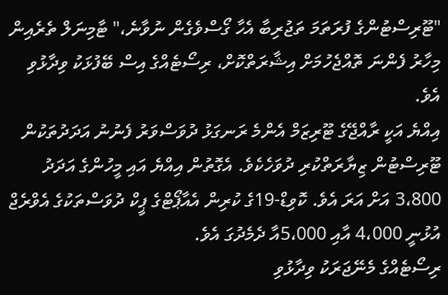"ޓޫރިސްޓުންގެ ފުރަތަމަ ތަޖުރިބާ އެހާ ގޯސްވެގެން ނުވާނެ،" ޓާމިނަލް ތެރެއިން މިހާރު ފެންނަ ތޮއްޖެހުމަށް އިޝާރަތްކޮށް، ރިސޯޓެއްގެ އިސް ބޭފުޅަކު ވިދާޅުވި އެވެ.
އިއްޔެ އަކީ ރާއްޖޭގެ ޓޫރިޒަމް އެންމެ ރަނގަޅު ދުވަސްވަރު ފެނުނު އަދަދުތަކުން ޓޫރިސްޓުން ޒިޔާރަތްކުރި ދުވަހެކެވެ. އެގޮތުން އިއްޔެ އައި މީހުންގެ އަދަދު 3،800 އަށް އަރަ އެވެ. ކޮވިޑް-19ގެ ކުރިން އެއާޕޯޓްގެ ޕީކް ދުވަސްތަކުގެ އެވްރެޖް އުޅުނީ 4،000 އާއި 5،000އާ ދެމެދުގަ އެވެ.
ރިސޯޓެއްގެ މެނޭޖަރަކު ވިދާޅުވި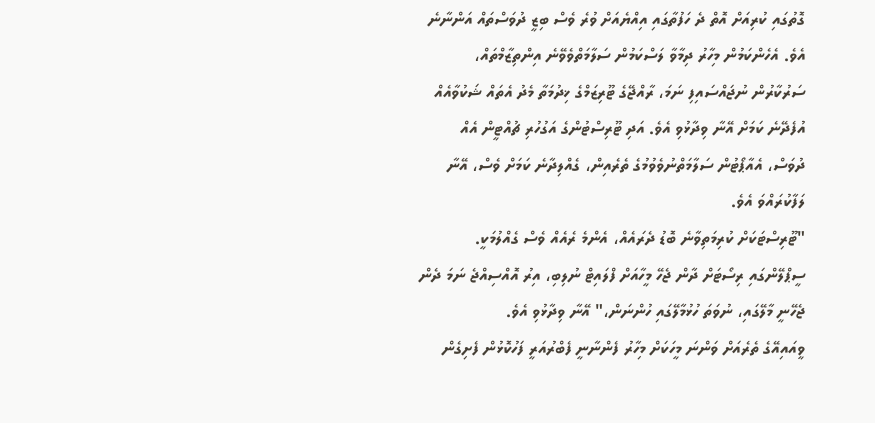ގޮތުގައި ކުރިއަށް އޮތް ދެ ހަފުތާގައި އިއްޔެއަށް ވުރެ ވެސް ބިޒީ ދުވަސްތައް އަންނާނެ އެވެ. އެހެންކަމުން މިހާރު ދިމާވާ ލަސްކަމުން ސަލާމަތްވެވޭނެ އިންތިޒާމްތައް، ސަރުކާރުން ނުޖައްސައިފި ނަމަ، ރާއްޖޭގެ ޓޫރިޒަމްގެ ޚިދުމަތާ މެދު އެތައް ޝަކުވާއެއް އުފެދޭނެ ކަމަށް އޭނާ ވިދާޅުވި އެވެ. އަދި ޓޫރިސްޓުންގެ އަގުހުރި ޗުއްޓީން އެއް ދުވަސް، އެއާޕޯޓުން ސަލާމަތްނުވެވުމުގެ ތެރެއިން، ގެއްލިދާނެ ކަމަށް ވެސް، އޭނާ ލަފާކުރައްވަ އެވެ.
"ޓޫރިސްޓަކަށް ކުރިމަތިވާނެ ބޮޑު ދެރައެއް، އެންމެ ރެއެއް ވެސް ގެއްލުމަކީ. ސީޕްލޭންގައި ރިސޯޓަށް ދާން ޖެހޭ މީހާއަށް ފްލައިޓް ނުލިބި، އިރު އޮއްސިއްޖެ ނަމަ ދެން ޖެހޭނީ މާލޭގައި، ނުވަތަ ހުޅުމާލޭގައި ހުންނަން،" އޭނާ ވިދާޅުވި އެވެ.
ވީއައިއޭގެ ތެރެއަށް ވަންނަ މީހަކަށް މިހާރު ފެންނާނީ ފެބްރުއަރީ ފަހުކޮޅުން ފެށިގެން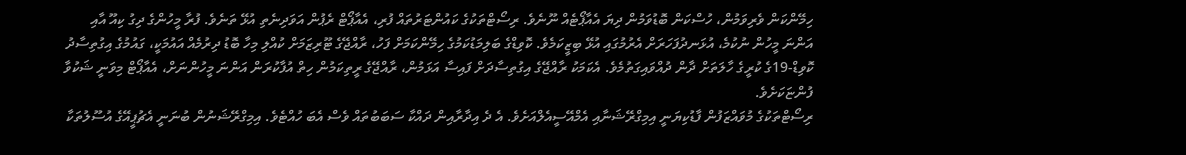ހިމޭންކަން ވެރިވަމުން، ހުސްކަން ބޮޑުވަމުން ދިޔަ އެއާޕޯޓެއް ނޫނެވެ. ރިސޯޓްތަކުގެ ކައުންޓަރުތައް ފުރި، އެއާޕޯޓް ރެޕުން އަވަދިނެތި އުޅޭ ތަނެވެ. ފުރާ މީހުންގެ ދިގު ކިއޫ އާއި އަންނަ މީހުން ނުކުމެ، އުޅަނދުފަހަރަށް އެރުމުގައި އުޅޭ ބިޒީކަމެވެ. ކޮވިޑްގެ ބަލިމަޑުކަމުގެ ހިމޭންކަމަށް ފަހު، ރާއްޖޭގެ ޓޫރިޒަމަށް ކުއްލި މިހާ ބޮޑު ދިރުމެއް އައުމަކީ، ގައުމުގެ އިގުތިސާދު ކޮވިޑް-19ގެ ކުރީގެ ހާލަތަށް ދާން ދުއްވައިގަތުމެވެ. އެކަމަކު ރާއްޖޭގެ އިގުތިސާދަށް ފައިސާ އަޅަމުން، ރާއްޖޭގެ ރީތިކަމުން ހިތް އުފާކުރަން އަންނަ މީހުންނަށް، އެއާޕޯޓް މިވަނީ ޝަކުވާ ފުންޏަކަށެވެ.
ރިސޯޓްތަކުގެ މުވައްޒަފުން ފާޑުކިޔަނީ އިމިގްރޭޝަނާއި އެމްއޭސީއެލްއަށެވެ. އެ ދެ އިދާރާއިން ދައްކާ ސަބަބުތައް ވެސް އެބަ ހުއްޓެވެ. އިމިގްރޭޝަނުން ބުނަނީ އެޗުޕީއޭގެ އުސޫލުތަކާ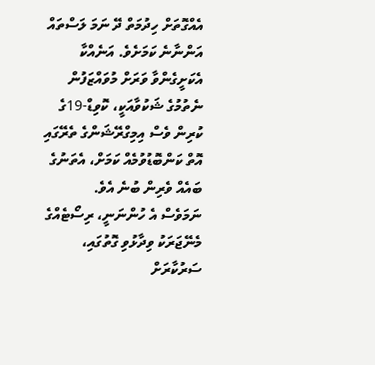އެއްގޮތަށް ހިދުމަތް ދޭ ނަމަ ލަސްތައް އަންނާނެ ކަމަށެވެ. އަނެއްކާ އެކަށީގެންވާ ވަރަށް މުވައްޒަފުން ނެތުމުގެ ޝަކުވާއަކީ، ކޮވިޑް-19ގެ ކުރިން ވެސް އިމިގްރޭޝަންގެ ތެރޭގައި އޮތް ކަންބޮޑުވުމެއް ކަމަށް، އެތަނުގެ ބައެއް ވެރިން ބުނެ އެވެ.
ނަމަވެސް އެ ހުންނަނީ، ރިސޯޓެއްގެ މެނޭޖަރަކު ވިދާޅުވި ގޮތުގައި، ސަރުކާރަށް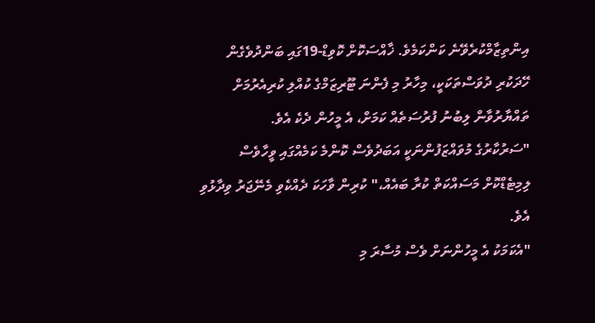އިންތިޒާމްކުރެވޭނެ ކަންކަމެވެ. ޚާއްސަކޮށް ކޮވިޑް-19ގައި ބަންދުވެގެން ހޭދަކުރި ދުވަސްތަކަކީ، މިހާރު މި ފެންނަ ޓޫރިޒަމްގެ ކުއްލި ކުރިއެރުމަށް ތައްޔާރުވާން ލިބުނު ފުރުސަތެއް ކަމަށް، އެ މީހުން ދެކެ އެވެ.
"ސަރުކާރުގެ މުވައްޒަފުންނަކީ އަބަދުވެސް ކޮންމެ ކަމެއްގައި ވީހާވެސް ލިމިޓެޑްކޮށް މަސައްކަތް ކުރާ ބައެއް،" ކުރިން ވާހަކަ ދެއްކެވި މެނޭޖަރު ވިދާޅުވި އެވެ.
"އެކަމަކު އެ މީހުންނަށް ވެސް މުސާރަ މި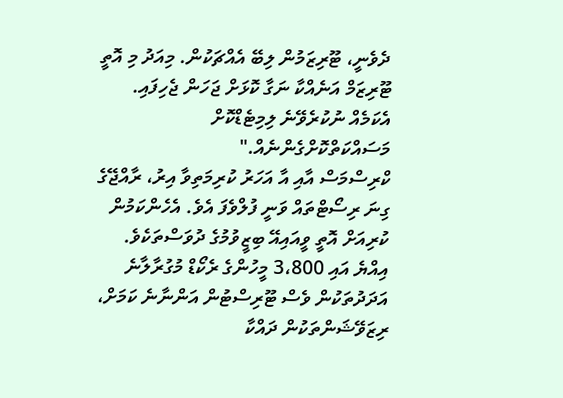ދެވެނީ، ޓޫރިޒަމުން ލިބޭ އެއްޗަކުން. މިއަދު މި އޮތީ ޓޫރިޒަމް އަނެއްކާ ނަގާ ކޮޅަށް ޖަހަން ޖެހިފައި. އެކަމެއް ނުކުރެވޭނެ ލިމިޓެޑްކޮށް މަސައްކަތްކޮށްގެންނެއް."
ކްރިސްމަސް އާއި އާ އަހަރު ކުރިމަތިވާ އިރު، ރާއްޖޭގެ ގިނަ ރިސޯޓްތައް ވަނީ ފުލްވެފަ އެވެ. އެހެންކަމުން ކުރިއަށް އޮތީ ވީއައިއޭ ބިޒީވުމުގެ ދުވަސްތަކެވެ. އިއްޔެ އައި 3،800 މީހުންގެ ރެކޯޑް މުގުރާލާނެ އަދަދުތަކުން ވެސް ޓޫރިސްޓުން އަންނާނެ ކަމަށް، ރިޒަވޭޝަންތަކުން ދައްކާ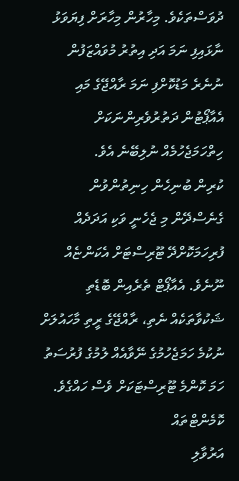ދުވަސްތަކެވެ. މިހާރުން މިހާރަށް ފިޔަވަޅު ނާޅައިފި ނަމަ އަދި އިތުރު މުވައްޒަފުން ނުނެރެ މަޑުކޮށްފި ނަމަ ރާއްޖޭގެ މައި އެއާޕޯޓުން ދަތުރުވެރިންނަކަށް ހިތްހަމަޖެހުމެއް ނުލިބޭނެ އެވެ.
ކުރިން ބުނިހެން ހިނިތުންވުން ގެނެސްދޭން މި ޖެހެނީ ވަކި އަދަދެއް ފުރިހަމަކޮށްދޭ ޓޫރިސްޓަށް އެކަންޏެއް ނޫނެވެ. އެއާޕޯޓް ތެރެއިން ބޮޑެތި ޝަކުވާތަކެއް ނެތި، ރާއްޖޭގެ ރީތި މާހައުލަށް ނުކުމެ ހަމަޖެހުމުގެ ނޭވާއެއް ލުމުގެ ފުރުސަތު ހަމަ ކޮންމެ ޓޫރިސްޓަކަށް ވެސް ހައްގެވެ.
ކޮމެންޓްތައް
އަރުވާލި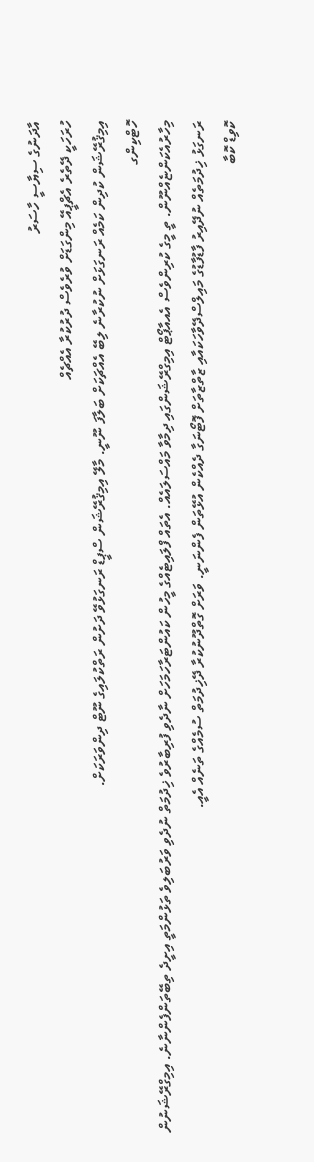އާދަނުގެ ސިޔާސީ ހާސަރު
ހުރަހަކީ ދޭތެރެ އެޗްޕީއޭ މިންގަޑަށް ވުރެވެސް ދުރުކުރާ އެއްޗެއް
އިމިޤުރޭޝަން ކުދިން ކަމެއް ރަނގަޅަށް ނުކުރާނެ ލިބޭ އެއްޗަކަށް ބަލާފަ ނޫނީ. މާލޭ އިމިޤުރޭޝަން ސްޕީޑް ރަނގަޅުވޭ ދަށުން ރަތްކުލައިގެ ނޫޓް ދިންވަރަކަށް.
ހޮޓްކިންގ
މިހާރުއެކަންޏެއްނޫން. ތީ މީގެ ކުރިންވެސް އެއއާޕޯޓް އިމިގްރޭޝަންގައި ދިމާވާ މައްސަލައެއް. އެތައް ފްލައިޓެއްގެ މީހުން ކައުންޓަރާހަމަހަށް ނާދެވި ފުރިބާރުވެ ޚިދުމަތް ނުދެވި ވަރުބަލިވެ ތަޅުންމަތީ އިށީދެ ތިބޭތަންފެންނާނެ. އިމިގްރޭޝަނުން ރަނގަޅު ޚިދުމަތެއް ނުދޭއިރު ފާޑުފާޑުގެ މައިލްސްދޭވާހަކައާއި ޒާތްޒާތަށް ފޮޓޯނަގާ ދެއްކެން އުޅޭތަން ފެންނަނީ. ވަރަށް ގޮތްދޫނުކުރާ ދޭޚިދުމަތް ސުމެއްގެ ތަނެއް އެއީ.
ކޮވިޑް ކޮބާ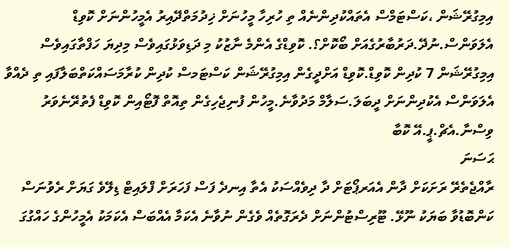އިމިގުރޭޝަން ،ކަސްޓަމްސް އެތައްކުދިންނެއް ތި ހުރިހާ މީހުނަށް ޚިދުމަތްދޭއިރު އެމީހުންނަށް ކޮވިޑް އެލަވަންސް.ނުދޭ.ދަރުބާރުގެއަށް ބޯކޮށް؟. ކޮވިޑްގެ އެންމެ ނާޒުކު މި ދަޑިވަޅުގައިވެސް މިދިޔަ ހަފްތާގައިވެސް އިމިގުރޭޝަން 7 ކުދިން ކޮވިޑް.ކޮވިޑް އަށްދީގެން އިމިގުރޭޝަން ކަސްޓަމސް ކުދިން ކުރާމަސައްކަތްބަލާފައި ތި ދެއްވާ އެލަވަންސް އެކުދިންނަށް ދީބަލަ.ސަލާމް މަދުވާނެ.މީހުން ފުނިޖެހިގެން ތިއޮތް ފޮޓޯއިން ކޮވިޑް ފެތުރޭނެވަރު ވިސްނާ.އެޗް.ޕީ.އޭ ކޮބާ
ޙަސަނަ
ރާއްޖެތެރޭ ރަށަކަށް ދާން އެއަރޕޯޓަށް ދާ ދިވެއްސަކު އެތާ އިނދެ ފަސް ފަހަރަށް ފްލައިޓް ޑިލޭވެ ގަޔަށް ރެވުނަސް ކަންބޮޑުވާ ބަޔަކު ނޫޅޭ. ޓޫރިސްޓުންނަށް ދެރަގޮތެއް ވެގެން ނުވާނެ އެކަމާ އެއްބަސް އެކަމަކު އެމީހުންގެ ހައްގުގަ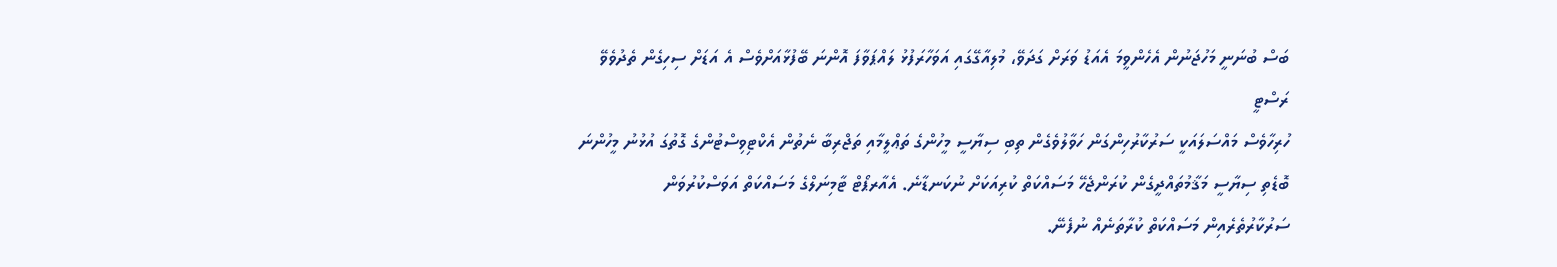ބަސް ބުނަނީ މަހުޖަނުން އެހެންވީމަ އެއަޑު ވަރަށް ގަދަވޭ، މުލިއާގޭގައި އަވަހާރަފުޅު ލައްޕަވާފަ އޮންނަ ބޭފުޅާއަށްވެސް އެ އަޑަށް ސިހިގެން ތެދުވެވޭ
ރަސްޓީ
ހުރިހާވެސް މައްސަލައަކީ ސަރުކާރުހިންގަން ހަވާލުވެގެން ތިބި ސިޔާސީ މީހުންގެ ތަޢްލީމާއި ތަޖްރިބާ ނެތުން އެކްޓިވިސްޓުންގެ ގޮތުގަ އުޅުނު މީހުންނަ ބޮޑެތި ސިޔާސީ މަޤާމުތައްދީގެން ކުރަންޖެހޭ މަސައްކަތް ކުރިއަކަށް ނުކަނޑާނެ. އެއާރޕޯޓް ޓާމިނަލްގެ މަސައްކަތް އަވަސްކުރުވަން ސަރުކާރުތެރެއިން މަސައްކަތް ކުރާތަނެއް ނުފެނޭ.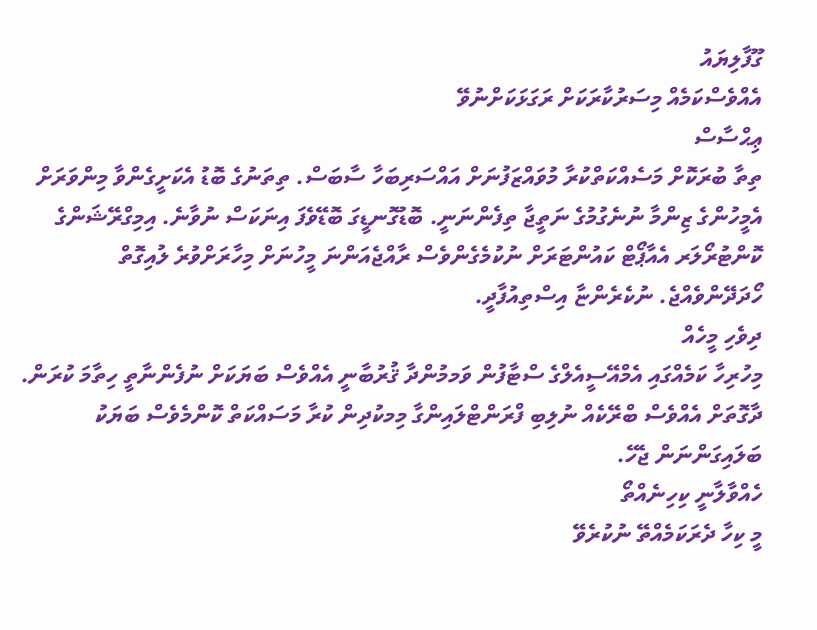ގޫފާލިޔައު
އެއްވެސްކަމެއް މިސަރުކާރަކަށް ރަގަޅަކަށްނުވޭ
ޢިޙްސާސް
ތިތާ ބުރަކޮށް މަސެއްކަތްކުރާ މުވައްޒަފުނަށް އައްސަރިބަހާ ސާބަސް. ތިތަނުގެ ބޮޑު އެކަށީގެންވާ މިންވަރަށް އެމީހުންގެ ޒިންމާ ނުނެގުމުގެ ނަތީޖާ ތިފެންނަނީ. ބޮޑުގޮނޑީގަ ބޮޑޭވެފަ އިނަކަސް ނުވާނެ. އިމިގްރޭޝަންގެ ކޮންޓުރޯލަރ އެއާޕޯޓް ކައުންޓަރަށް ނުކުމެގެންވެސް ރާއްޖެއަންނަ މީހުނަށް މިހާރަށްވުރެ ލުއިގޮތް ހޯދަދޭންވެއްޖެ. ނުކެރެންޏާ އިސްތިއުފާދީ.
ދިވެހި މީހެއް
މިހުރިހާ ކަމެއްގައި އެމްއޭސީއެލްގެ ސްޓާފުން ވަމމުންދާ ޤުރުބާނީ އެއްވެސް ބަޔަކަށް ނުފެންނާތީ ހިތާމަ ކުރަން. ދާގޮތަށް އެއްވެސް ބްރޭކެއް ނުލިބި ފްރަންޓްލައިންގާ މިމކުދިން ކުރާ މަސައްކަތް ކޮންމެވެސް ބަޔަކު ބަލައިގަންނަން ޖެހޭ.
ހެއްވާލާނީ ކިހިނެއްތޯ
މީ ކިހާ ދެރަކަމެއްތޭ ނުކުރެވޭ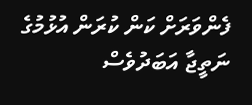ފެންވަރަށް ކަން ކުރަން އުޅުމުގެ ނަތީޖާ އަބަދުވެސް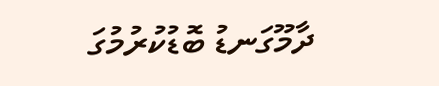ދާމޫގަނޑު ބޮޑުކުރުމުގަ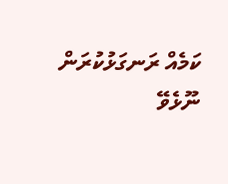ކަމެއް ރަނގަޅުކުރަން ނޫޅެވޭ